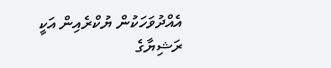އެއްދުވަހަކުން ޔުކްރެއިން އަކީ ރަޝިޔާގެ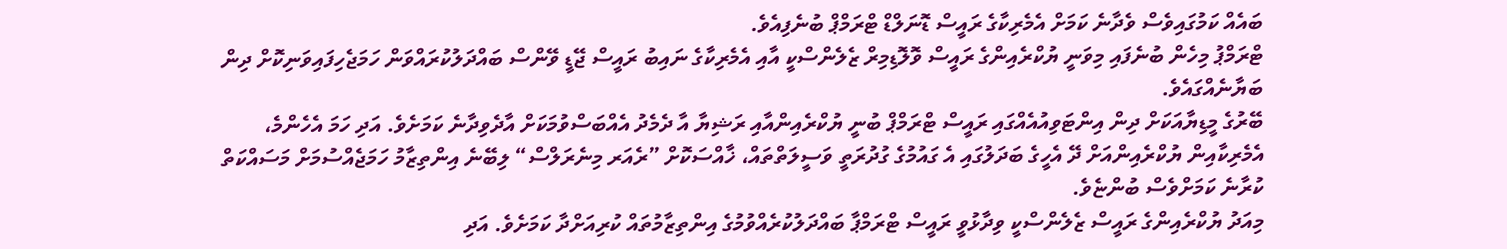ބައެއް ކަމުގައިވެސް ވެދާނެ ކަމަށް އެމެރިކާގެ ރައީސް ޑޮނަލްޑް ޓްރަމްޕް ބުނެފިއެވެ.
ޓްރަމްޕު މިހެން ބުނެފައި މިވަނީ ޔުކްރެއިންގެ ރައީސް ވޮލޮޑިމިރް ޒެލެންސްކީ އާއި އެމެރިކާގެ ނައިބު ރައީސް ޖޭޑީ ވޭންސް ބައްދަލުކުރައްވަން ހަމަޖެހިފައިވަނިކޮށް ދިން ބަޔާނެއްގައެވެ.
ބޭރުގެ މީޑިޔާއަކަށް ދިން އިންޓަވިއުއެއްގައި ރައީސް ޓްރަމްޕް ބުނީ ޔުކްރެއިންއާއި ރަޝިޔާ އާ ދެމެދު އެއްބަސްވުމަކަށް އާދެވިދާނެ ކަމަށެވެ. އަދި ހަމަ އެހެންމެ، އެމެރިކާއިން ޔުކްރެއިންއަށް ދޭ އެހީގެ ބަދަލުގައި އެ ގައުމުގެ ގުދުރަތީ ވަސީލަތްތައް، ޚާއްސަކޮށް ”ރެއަރ މިނެރަލްސް“ ލިބޭނެ އިންތިޒާމު ހަމަޖެއްސުމަށް މަސައްކަތް ކުރާނެ ކަމަށްވެސް ބުންޏެވެ.
މިއަދު ޔުކްރެއިންގެ ރައީސް ޒެލެންސްކީ ވިދާޅުވީ ރައީސް ޓްރަމްޕާ ބައްދަލުކުރެއްވުމުގެ އިންތިޒާމުތައް ކުރިއަށްދާ ކަމަށެވެ. އަދި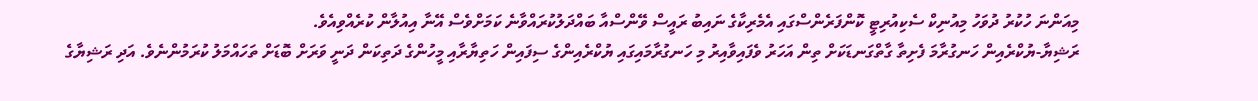މިއަންނަ ހުކުރު ދުވަހު މިއުނިކް ސެކިއުރިޓީ ކޮންފަރެންސްގައި އެމެރިކާގެ ނައިބު ރައީސް ވޭންސްއާ ބައްދަލުކުރައްވާނެ ކަމަށްވެސް އޭނާ އިއުލާން ކުރެއްވިއެވެ.
ރަޝިޔާ-ޔުކްރެއިން ހަނގުރާމަ ފެށިތާ ގާތްގަނޑަކަށް ތިން އަހަރު ވެފައިވާއިރު މި ހަނގުރާމައިގައި ޔުކްރެއިންގެ ސިފައިން ހަތިޔާރާއި މީހުންގެ ދަތިކަން ދަނީ ވަރަށް ބޮޑަށް ތަހައްމަލު ކުރަމުންނެވެ. އަދި ރަޝިޔާގެ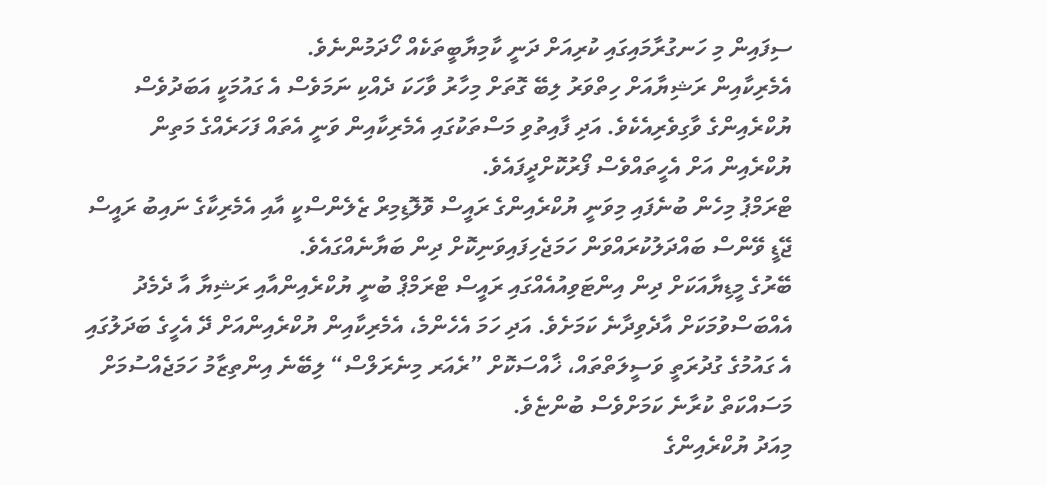ސިފައިން މި ހަނގުރާމައިގައި ކުރިއަށް ދަނީ ކާމިޔާބީތަކެއް ހޯދަމުންނެވެ.
އެމެރިކާއިން ރަޝިޔާއަށް ހިތްވަރު ލިބޭ ގޮތަށް މިހާރު ވާހަކަ ދެއްކި ނަމަވެސް އެ ގައުމަކީ އަބަދުވެސް ޔުކްރެއިންގެ ވާގިވެރިއެކެވެ. އަދި ފާއިތުވި މަސްތަކުގައި އެމެރިކާއިން ވަނީ އެތައް ފަހަރެއްގެ މަތިން ޔުކްރެއިން އަށް އެހީތައްވެސް ފޯރުކޮށްދީފައެވެ.
ޓްރަމްޕު މިހެން ބުނެފައި މިވަނީ ޔުކްރެއިންގެ ރައީސް ވޮލޮޑިމިރް ޒެލެންސްކީ އާއި އެމެރިކާގެ ނައިބު ރައީސް ޖޭޑީ ވޭންސް ބައްދަލުކުރައްވަން ހަމަޖެހިފައިވަނިކޮށް ދިން ބަޔާނެއްގައެވެ.
ބޭރުގެ މީޑިޔާއަކަށް ދިން އިންޓަވިއުއެއްގައި ރައީސް ޓްރަމްޕް ބުނީ ޔުކްރެއިންއާއި ރަޝިޔާ އާ ދެމެދު އެއްބަސްވުމަކަށް އާދެވިދާނެ ކަމަށެވެ. އަދި ހަމަ އެހެންމެ، އެމެރިކާއިން ޔުކްރެއިންއަށް ދޭ އެހީގެ ބަދަލުގައި އެ ގައުމުގެ ގުދުރަތީ ވަސީލަތްތައް، ޚާއްސަކޮށް ”ރެއަރ މިނެރަލްސް“ ލިބޭނެ އިންތިޒާމު ހަމަޖެއްސުމަށް މަސައްކަތް ކުރާނެ ކަމަށްވެސް ބުންޏެވެ.
މިއަދު ޔުކްރެއިންގެ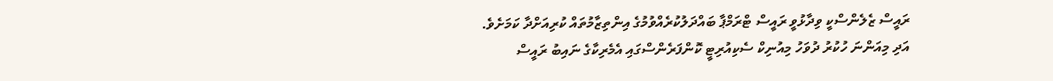ރައީސް ޒެލެންސްކީ ވިދާޅުވީ ރައީސް ޓްރަމްޕާ ބައްދަލުކުރެއްވުމުގެ އިންތިޒާމުތައް ކުރިއަށްދާ ކަމަށެވެ. އަދި މިއަންނަ ހުކުރު ދުވަހު މިއުނިކް ސެކިއުރިޓީ ކޮންފަރެންސްގައި އެމެރިކާގެ ނައިބު ރައީސް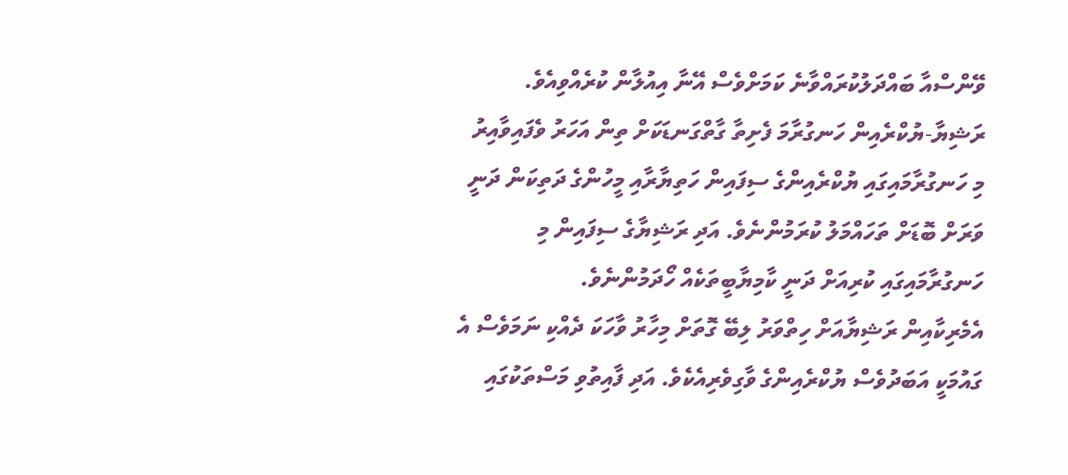ވޭންސްއާ ބައްދަލުކުރައްވާނެ ކަމަށްވެސް އޭނާ އިއުލާން ކުރެއްވިއެވެ.
ރަޝިޔާ-ޔުކްރެއިން ހަނގުރާމަ ފެށިތާ ގާތްގަނޑަކަށް ތިން އަހަރު ވެފައިވާއިރު މި ހަނގުރާމައިގައި ޔުކްރެއިންގެ ސިފައިން ހަތިޔާރާއި މީހުންގެ ދަތިކަން ދަނީ ވަރަށް ބޮޑަށް ތަހައްމަލު ކުރަމުންނެވެ. އަދި ރަޝިޔާގެ ސިފައިން މި ހަނގުރާމައިގައި ކުރިއަށް ދަނީ ކާމިޔާބީތަކެއް ހޯދަމުންނެވެ.
އެމެރިކާއިން ރަޝިޔާއަށް ހިތްވަރު ލިބޭ ގޮތަށް މިހާރު ވާހަކަ ދެއްކި ނަމަވެސް އެ ގައުމަކީ އަބަދުވެސް ޔުކްރެއިންގެ ވާގިވެރިއެކެވެ. އަދި ފާއިތުވި މަސްތަކުގައި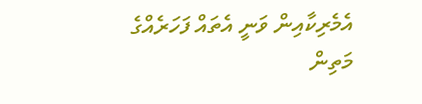އެމެރިކާއިން ވަނީ އެތައް ފަހަރެއްގެ މަތިން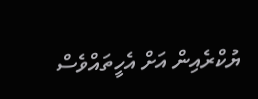ޔުކްރެއިން އަށް އެހީތައްވެސް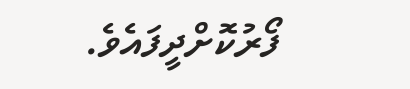ފޯރުކޮށްދީފައެވެ.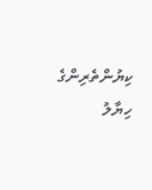ކިޔުންތެރިންގެ ހިޔާލު